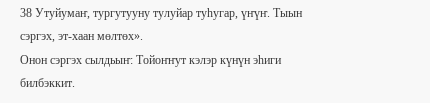38 Утуйумаҥ, тургутууну тулуйар туһугар, үҥүҥ. Тыын сэргэх, эт-хаан мөлтөх».
Онон сэргэх сылдьыҥ: Тойоҥҥут кэлэр күнүн эһиги билбэккит.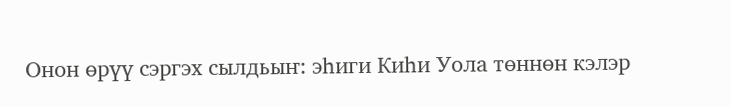Онон өрүү сэргэх сылдьыҥ: эһиги Киһи Уола төннөн кэлэр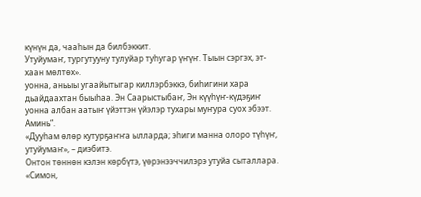күнүн да, чааһын да билбэккит.
Утуйумаҥ, тургутууну тулуйар туһугар үҥүҥ. Тыын сэргэх, эт-хаан мөлтөх».
уонна, аньыы угаайытыгар киллэрбэккэ, биһигини хара дьайдаахтан быыһаа. Эн Саарыстыбаҥ, Эн күүһүҥ-күдэҕиҥ уонна албан аатыҥ үйэттэн үйэлэр тухары муҥура суох эбээт. Аминь“.
«Дууһам өлөр кутурҕаҥҥа ылларда; эһиги манна олоро түһүҥ, утуйумаҥ», – диэбитэ.
Онтон төннөн кэлэн көрбүтэ, үөрэнээччилэрэ утуйа сыталлара. «Симон,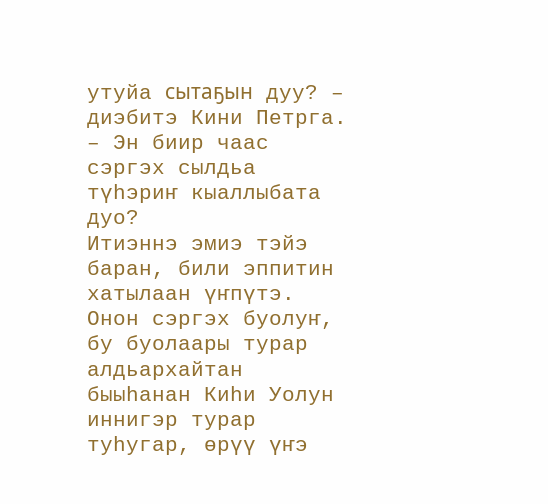утуйа сытаҕын дуу? – диэбитэ Кини Петрга. – Эн биир чаас сэргэх сылдьа түһэриҥ кыаллыбата дуо?
Итиэннэ эмиэ тэйэ баран, били эппитин хатылаан үҥпүтэ.
Онон сэргэх буолуҥ, бу буолаары турар алдьархайтан быыһанан Киһи Уолун иннигэр турар туһугар, өрүү үҥэ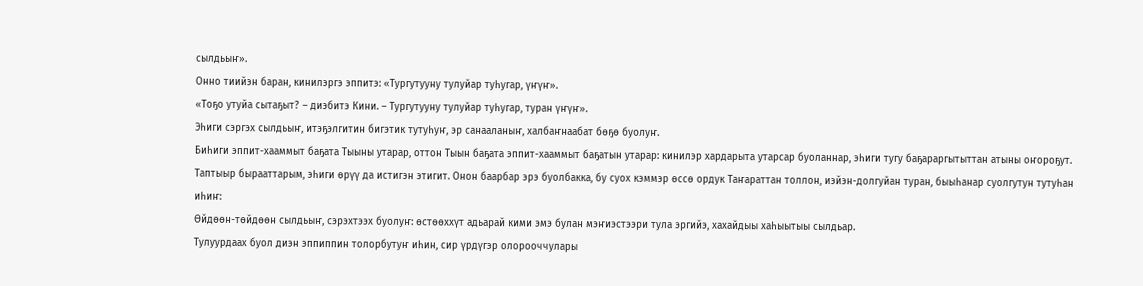сылдьыҥ».
Онно тиийэн баран, кинилэргэ эппитэ: «Тургутууну тулуйар туһугар, үҥүҥ».
«Тоҕо утуйа сытаҕыт? – диэбитэ Кини. – Тургутууну тулуйар туһугар, туран үҥүҥ».
Эһиги сэргэх сылдьыҥ, итэҕэлгитин бигэтик тутуһуҥ, эр санааланыҥ, халбаҥнаабат бөҕө буолуҥ.
Биһиги эппит-хааммыт баҕата Тыыны утарар, оттон Тыын баҕата эппит-хааммыт баҕатын утарар: кинилэр хардарыта утарсар буоланнар, эһиги тугу баҕараргытыттан атыны оҥороҕут.
Таптыыр бырааттарым, эһиги өрүү да истигэн этигит. Онон баарбар эрэ буолбакка, бу суох кэммэр өссө ордук Таҥараттан толлон, иэйэн-долгуйан туран, быыһанар суолгутун тутуһан иһиҥ:
Өйдөөн-төйдөөн сылдьыҥ, сэрэхтээх буолуҥ: өстөөххүт адьарай кими эмэ булан мэҥиэстээри тула эргийэ, хахайдыы хаһыытыы сылдьар.
Тулуурдаах буол диэн эппиппин толорбутуҥ иһин, сир үрдүгэр олорооччулары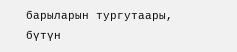барыларын тургутаары, бүтүн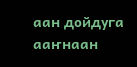аан дойдуга ааҥнаан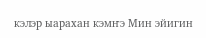кэлэр ыарахан кэмҥэ Мин эйигин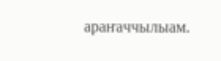араҥаччылыам.